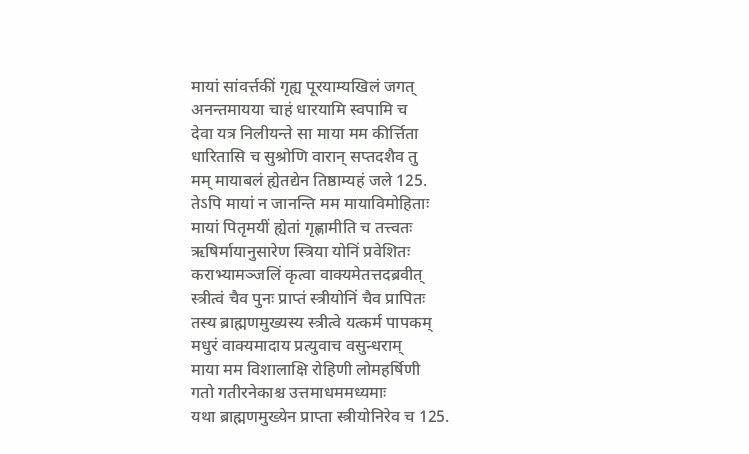मायां सांवर्त्तकीं गृह्य पूरयाम्यखिलं जगत्
अनन्तमायया चाहं धारयामि स्वपामि च
देवा यत्र निलीयन्ते सा माया मम कीर्त्तिता
धारितासि च सुश्रोणि वारान् सप्तदशैव तु
मम् मायाबलं ह्येतद्येन तिष्ठाम्यहं जले 125.
तेऽपि मायां न जानन्ति मम मायाविमोहिताः
मायां पितृमयीं ह्येतां गृह्णामीति च तत्त्वतः
ऋषिर्मायानुसारेण स्त्रिया योनिं प्रवेशितः
कराभ्यामञ्जलिं कृत्वा वाक्यमेतत्तदब्रवीत्
स्त्रीत्वं चैव पुनः प्राप्तं स्त्रीयोनिं चैव प्रापितः
तस्य ब्राह्मणमुख्यस्य स्त्रीत्वे यत्कर्म पापकम्
मधुरं वाक्यमादाय प्रत्युवाच वसुन्धराम्
माया मम विशालाक्षि रोहिणी लोमहर्षिणी
गतो गतीरनेकाश्च उत्तमाधममध्यमाः
यथा ब्राह्मणमुख्येन प्राप्ता स्त्रीयोनिरेव च 125.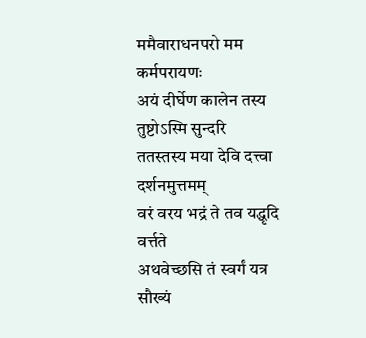ममैवाराधनपरो मम कर्मपरायणः
अयं दीर्घेण कालेन तस्य तुष्टोऽस्मि सुन्दरि
ततस्तस्य मया देवि दत्त्वा दर्शनमुत्तमम्
वरं वरय भद्रं ते तव यद्धृदि वर्त्तते
अथवेच्छसि तं स्वर्गं यत्र सौख्यं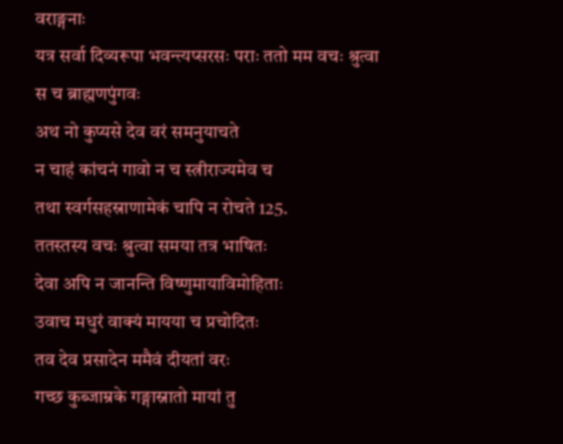वराङ्गनाः
यत्र सर्वा दिव्यरूपा भवन्त्यप्सरसः पराः ततो मम वचः श्रुत्वा स च ब्राह्मणपुंगवः
अथ नो कुप्यसे देव वरं समनुयाचते
न चाहं कांचनं गावो न च स्त्रीराज्यमेव च
तथा स्वर्गसहस्राणामेकं चापि न रोचते 125.
ततस्तस्य वचः श्रुत्वा समया तत्र भाषितः
देवा अपि न जानन्ति विष्णुमायाविमोहिताः
उवाच मधुरं वाक्यं मायया च प्रचोदितः
तव देव प्रसादेन ममैवं दीयतां वरः
गच्छ कुब्जाम्रके गङ्गास्नातो मायां तु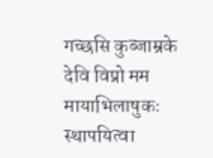गच्छसि कुब्जाम्रके देवि विप्रो मम मायाभिलाषुकः
स्थापयित्वा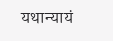यथान्यायं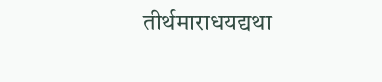तीर्थमाराधयद्यथा